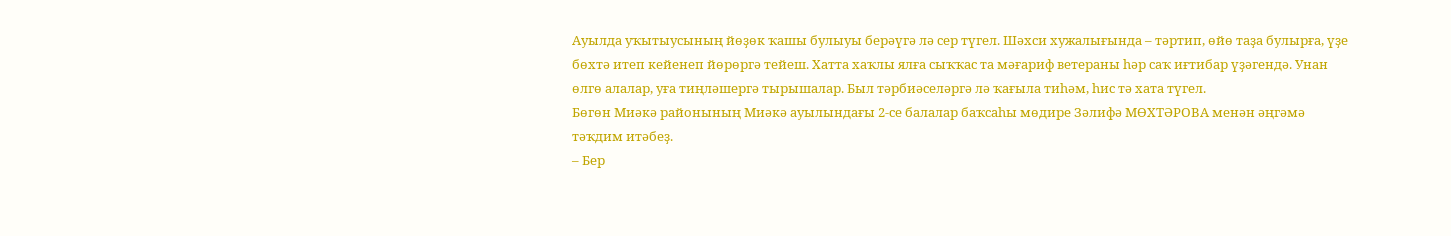Ауылда уҡытыусының йөҙөк ҡашы булыуы берәүгә лә сер түгел. Шәхси хужалығында – тәртип, өйө таҙа булырға, үҙе бөхтә итеп кейенеп йөрөргә тейеш. Хатта хаҡлы ялға сыҡҡас та мәғариф ветераны һәр саҡ иғтибар үҙәгендә. Унан өлгө алалар, уға тиңләшергә тырышалар. Был тәрбиәселәргә лә ҡағыла тиһәм, һис тә хата түгел.
Бөгөн Миәкә районының Миәкә ауылындағы 2-се балалар баҡсаһы мөдире Зәлифә МӨХТӘРОВА менән әңгәмә тәҡдим итәбеҙ.
– Бер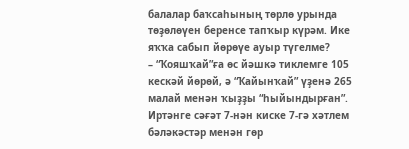балалар баҡсаһының төрлө урында төҙөлөүен беренсе тапҡыр күрәм. Ике яҡҡа сабып йөрөүе ауыр түгелме?
– “Ҡояшҡай”ға өс йәшкә тиклемге 105 кескәй йөрөй, ә “Ҡайынҡай” үҙенә 265 малай менән ҡыҙҙы “һыйындырған”. Иртәнге сәғәт 7-нән киске 7-гә хәтлем бәләкәстәр менән гөр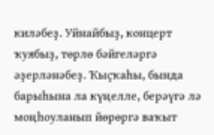киләбеҙ. Уйнайбыҙ, концерт ҡуябыҙ, төрлө бәйгеләргә әҙерләнәбеҙ. Ҡыҫҡаһы, бында барыһына ла күңелле, берәүгә лә моңһоуланып йөрөргә ваҡыт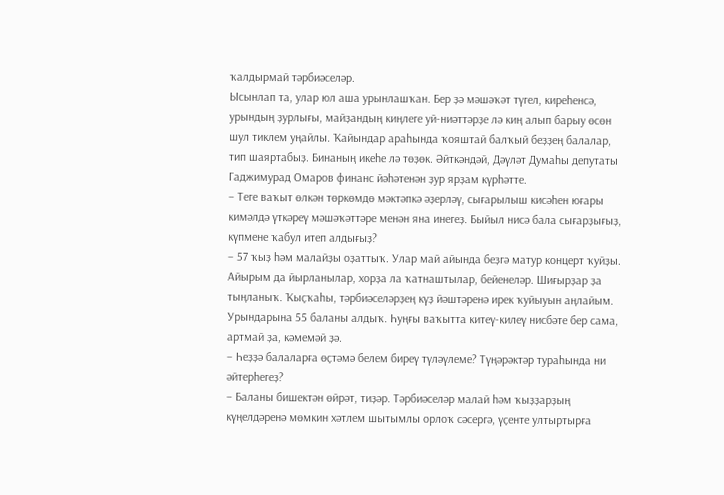ҡалдырмай тәрбиәселәр.
Ысынлап та, улар юл аша урынлашҡан. Бер ҙә мәшәҡәт түгел, киреһенсә, урындың ҙурлығы, майҙандың киңлеге уй-ниәттәрҙе лә киң алып барыу өсөн шул тиклем уңайлы. Ҡайындар араһында ҡояштай балҡый беҙҙең балалар, тип шаяртабыҙ. Бинаның икеһе лә төҙөк. Әйткәндәй, Дәүләт Думаһы депутаты Гаджимурад Омаров финанс йәһәтенән ҙур ярҙам күрһәтте.
– Теге ваҡыт өлкән төркөмдө мәктәпкә әҙерләү, сығарылыш кисәһен юғары кимәлдә үткәреү мәшәҡәттәре менән яна инегеҙ. Быйыл нисә бала сығарҙығыҙ, күпмене ҡабул итеп алдығыҙ?
– 57 ҡыҙ һәм малайҙы оҙаттыҡ. Улар май айында беҙгә матур концерт ҡуйҙы. Айырым да йырланылар, хорҙа ла ҡатнаштылар, бейенеләр. Шиғырҙар ҙа тыңланыҡ. Ҡыҫҡаһы, тәрбиәселәрҙең күҙ йәштәренә ирек ҡуйыуын аңлайым. Урындарына 55 баланы алдыҡ. Һуңғы ваҡытта китеү-килеү нисбәте бер сама, артмай ҙа, кәмемәй ҙә.
– Һеҙҙә балаларға өҫтәмә белем биреү түләүлеме? Түңәрәктәр тураһында ни әйтерһегеҙ?
– Баланы бишектән өйрәт, тиҙәр. Тәрбиәселәр малай һәм ҡыҙҙарҙың күңелдәренә мөмкин хәтлем шытымлы орлоҡ сәсергә, үҫенте ултыртырға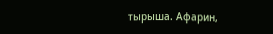тырыша. Афарин,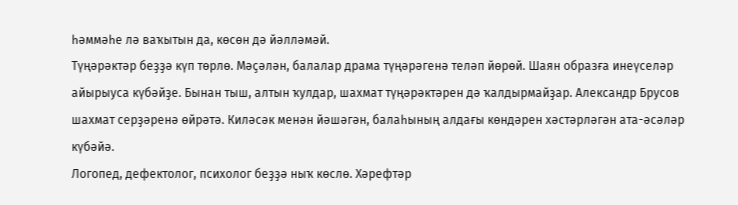һәммәһе лә ваҡытын да, көсөн дә йәлләмәй.
Түңәрәктәр беҙҙә күп төрлө. Мәҫәлән, балалар драма түңәрәгенә теләп йөрөй. Шаян образға инеүселәр айырыуса күбәйҙе. Бынан тыш, алтын ҡулдар, шахмат түңәрәктәрен дә ҡалдырмайҙар. Александр Брусов шахмат серҙәренә өйрәтә. Киләсәк менән йәшәгән, балаһының алдағы көндәрен хәстәрләгән ата-әсәләр күбәйә.
Логопед, дефектолог, психолог беҙҙә ныҡ көслө. Хәрефтәр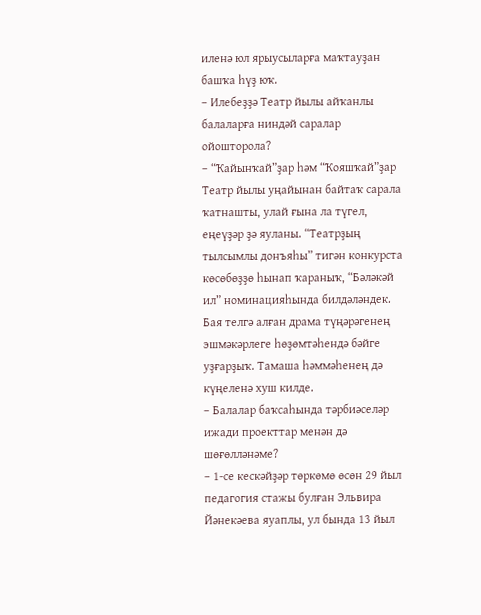иленә юл ярыусыларға маҡтауҙан башҡа һүҙ юҡ.
– Илебеҙҙә Театр йылы айҡанлы балаларға ниндәй саралар ойошторола?
– “Ҡайынҡай”ҙар һәм “Ҡояшҡай”ҙар Театр йылы уңайынан байтаҡ сарала ҡатнашты, улай ғына ла түгел, еңеүҙәр ҙә яуланы. “Театрҙың тылсымлы донъяһы” тигән конкурста көсөбөҙҙө һынап ҡараныҡ, “Бәләкәй ил” номинацияһында билдәләндек. Бая телгә алған драма түңәрәгенең эшмәкәрлеге һөҙөмтәһендә бәйге уҙғарҙыҡ. Тамаша һәммәһенең дә күңеленә хуш килде.
– Балалар баҡсаһында тәрбиәселәр ижади проекттар менән дә шөғөлләнәме?
– 1-се кескәйҙәр төркөмө өсөн 29 йыл педагогия стажы булған Эльвира Йәнекәева яуаплы, ул бында 13 йыл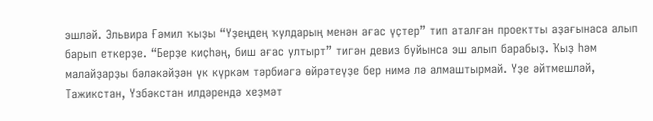эшләй. Эльвира Ғәмил ҡыҙы “Үҙеңдең ҡулдарың менән ағас үҫтер” тип аталған проектты аҙағынаса алып барып еткерҙе. “Берҙе киҫһәң, биш ағас ултырт” тигән девиз буйынса эш алып барабыҙ. Ҡыҙ һәм малайҙарҙы бәләкәйҙән үк күркәм тәрбиәгә өйрәтеүҙе бер нимә лә алмаштырмай. Үҙе әйтмешләй, Тажикстан, Үзбәкстан илдәрендә хеҙмәт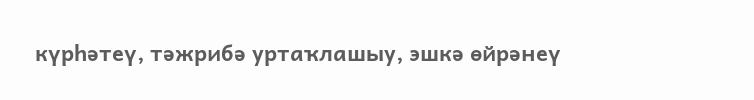күрһәтеү, тәжрибә уртаҡлашыу, эшкә өйрәнеү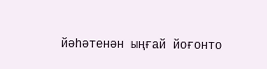йәһәтенән ыңғай йоғонто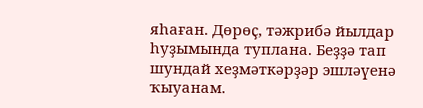яһаған. Дөрөҫ, тәжрибә йылдар һуҙымында туплана. Беҙҙә тап шундай хеҙмәткәрҙәр эшләүенә ҡыуанам.